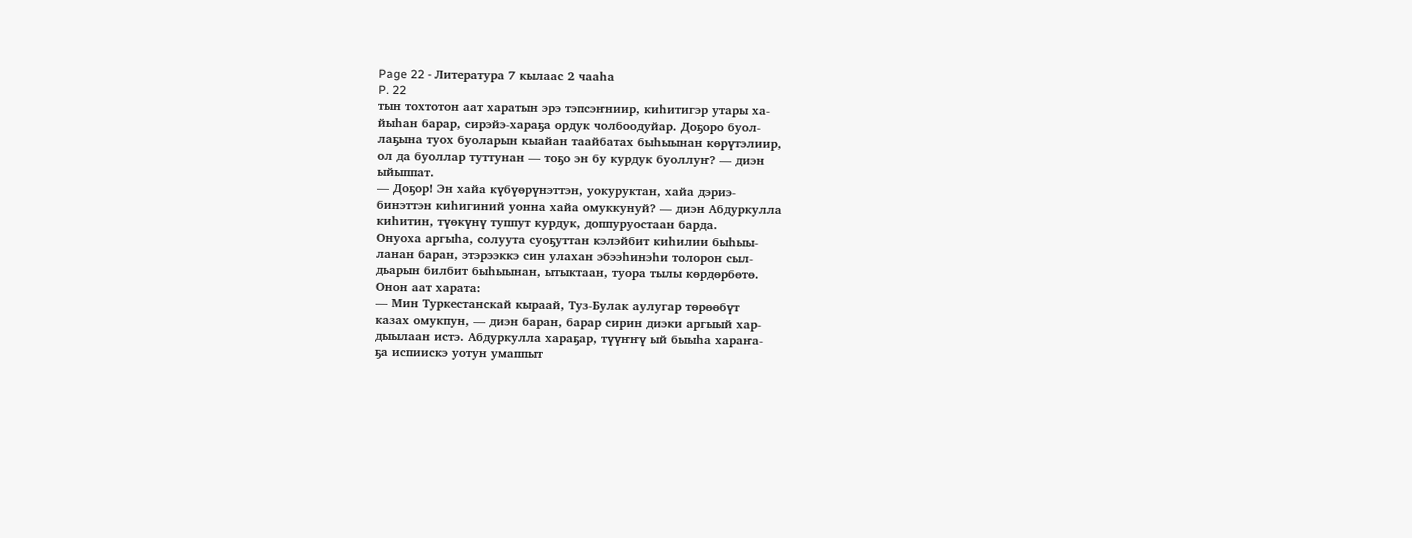Page 22 - Литература 7 кылаас 2 чааhа
P. 22
тын тохтотон аат харатын эрэ тэпсэҥниир, киһитигэр утары ха-
йыһан барар, сирэйэ-хараҕа ордук чолбоодуйар. Доҕоро буол-
лаҕына туох буоларын кыайан таайбатах быһыынан көрүтэлиир,
ол да буоллар туттунан — тоҕо эн бу курдук буоллуҥ? — диэн
ыйыппат.
— Доҕор! Эн хайа күбүөрүнэттэн, уокуруктан, хайа дэриэ-
бинэттэн киһигиний уонна хайа омуккунуй? — диэн Абдуркулла
киһитин, түөкүнү туппут курдук, доппуруостаан барда.
Онуоха аргыһа, солуута суоҕуттан кэлэйбит киһилии быһыы-
ланан баран, этэрээккэ син улахан эбээһинэһи толорон сыл-
дьарын билбит быһыынан, ытыктаан, туора тылы көрдөрбөтө.
Онон аат харата:
— Мин Туркестанскай кыраай, Туз-Булак аулугар төрөөбүт
казах омукпун, — диэн баран, барар сирин диэки аргыый хар-
дыылаан истэ. Абдуркулла хараҕар, түүҥҥү ый быыһа хараҥа-
ҕа испиискэ уотун умаппыт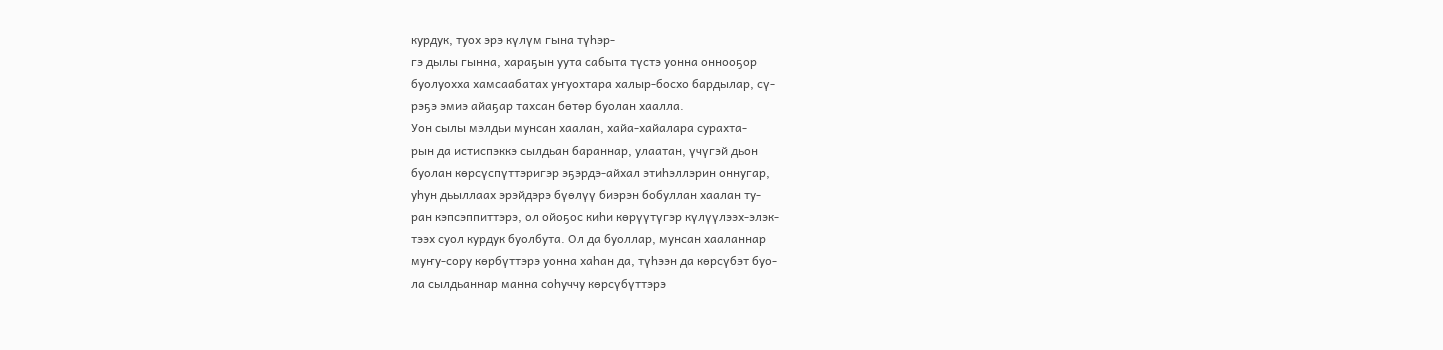курдук, туох эрэ күлүм гына түһэр-
гэ дылы гынна, хараҕын уута сабыта түстэ уонна оннооҕор
буолуохха хамсаабатах уҥуохтара халыр-босхо бардылар, сү-
рэҕэ эмиэ айаҕар тахсан бөтөр буолан хаалла.
Уон сылы мэлдьи мунсан хаалан, хайа-хайалара сурахта-
рын да истиспэккэ сылдьан бараннар, улаатан, үчүгэй дьон
буолан көрсүспүттэригэр эҕэрдэ-айхал этиһэллэрин оннугар,
уһун дьыллаах эрэйдэрэ бүөлүү биэрэн бобуллан хаалан ту-
ран кэпсэппиттэрэ, ол ойоҕос киһи көрүүтүгэр күлүүлээх-элэк-
тээх суол курдук буолбута. Ол да буоллар, мунсан хааланнар
муҥу-сору көрбүттэрэ уонна хаһан да, түһээн да көрсүбэт буо-
ла сылдьаннар манна соһуччу көрсүбүттэрэ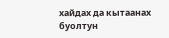хайдах да кытаанах
буолтун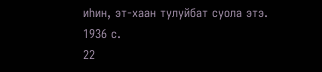иһин, эт-хаан тулуйбат суола этэ.
1936 с.
22